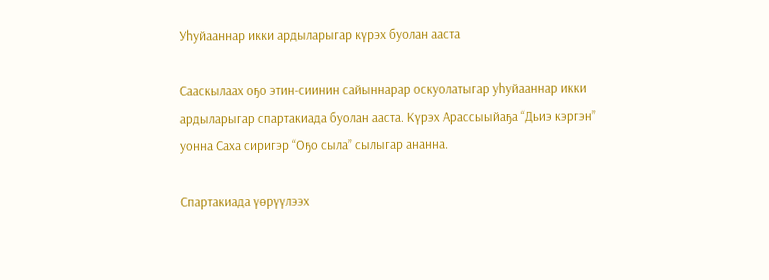Уһуйааннар икки ардыларыгар күрэх буолан ааста

Сааскылаах оҕо этин-сиинин сайыннарар оскуолатыгар уһуйааннар икки ардыларыгар спартакиада буолан ааста. Күрэх Арассыыйаҕа “Дьиэ кэргэн” уонна Саха сиригэр “Оҕо сыла” сылыгар ананна.

Спартакиада үөрүүлээх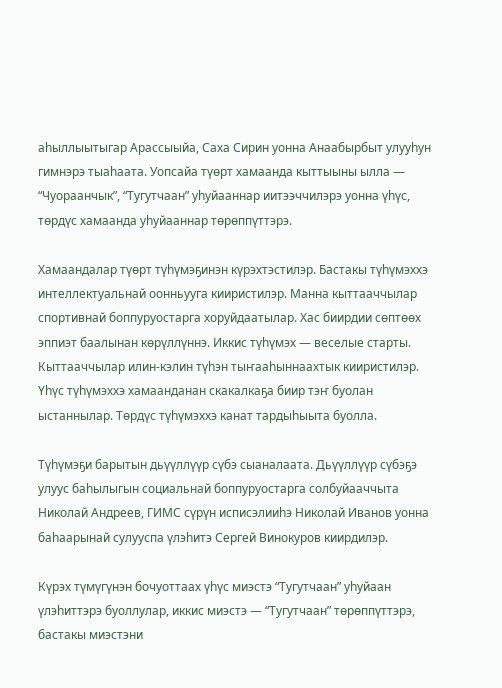аһыллыытыгар Арассыыйа, Саха Сирин уонна Анаабырбыт улууһун гимнэрэ тыаһаата. Уопсайа түөрт хамаанда кыттыыны ылла — “Чуораанчык”, “Тугутчаан” уһуйааннар иитээччилэрэ уонна үһүс, төрдүс хамаанда уһуйааннар төрөппүттэрэ.

Хамаандалар түөрт түһүмэҕинэн күрэхтэстилэр. Бастакы түһүмэххэ интеллектуальнай оонньууга кииристилэр. Манна кыттааччылар спортивнай боппуруостарга хоруйдаатылар. Хас биирдии сөптөөх эппиэт баалынан көрүллүннэ. Иккис түһүмэх — веселые старты. Кыттааччылар илин-кэлин түһэн тыҥааһыннаахтык кииристилэр. Үһүс түһүмэххэ хамаанданан скакалкаҕа биир тэҥ буолан ыстаннылар. Төрдүс түһүмэххэ канат тардыһыыта буолла.

Түһүмэҕи барытын дьүүллүүр сүбэ сыаналаата. Дьүүллүүр сүбэҕэ улуус баһылыгын социальнай боппуруостарга солбуйааччыта Николай Андреев, ГИМС сүрүн исписэлииһэ Николай Иванов уонна баһаарынай сулууспа үлэһитэ Сергей Винокуров киирдилэр.

Күрэх түмүгүнэн бочуоттаах үһүс миэстэ “Тугутчаан” уһуйаан үлэһиттэрэ буоллулар, иккис миэстэ — “Тугутчаан” төрөппүттэрэ, бастакы миэстэни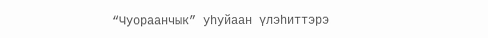“Чуораанчык” уһуйаан үлэһиттэрэ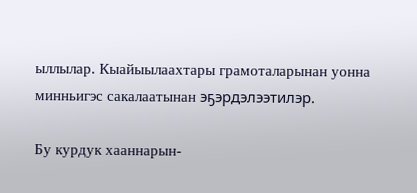ыллылар. Кыайыылаахтары грамоталарынан уонна минньигэс сакалаатынан эҕэрдэлээтилэр.

Бу курдук хааннарын-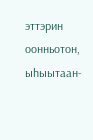эттэрин оонньотон, ыһыытаан-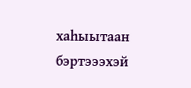хаһыытаан бэртэээхэй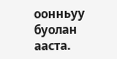оонньуу буолан ааста.